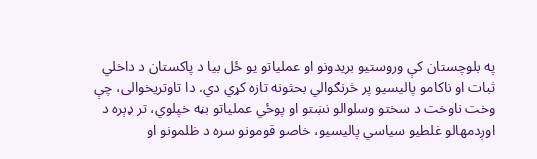په بلوچستان کې وروستيو بریدونو او عملیاتو یو ځل بیا د پاکستان د داخلي ثبات او ناکامو پالیسیو پر څرنګوالي بحثونه تازه کړي دي. دا تاوتریخوالی، چې وخت ناوخت د سختو وسلوالو نښتو او پوځي عملیاتو بڼه خپلوي، تر ډېره د اوږدمهالو غلطیو سیاسي پالیسیو، خاصو قومونو سره د ظلمونو او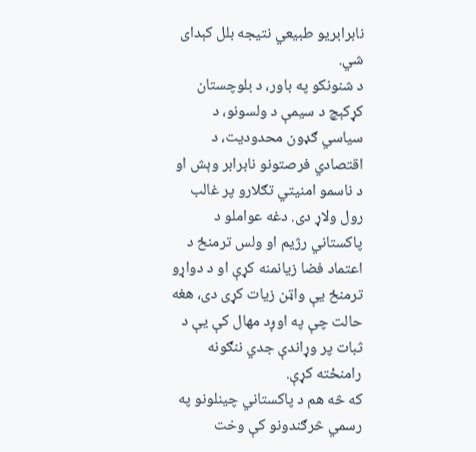نابرابریو طبیعي نتیجه بلل کېدای شي.
د شنونکو په باور، د بلوچستان کړکېچ د سیمې د ولسونو، د سیاسي ګډون محدودیت، د اقتصادي فرصتونو نابرابر وېش او د ناسمو امنیتي تګلارو پر غالب رول ولاړ دی. دغه عواملو د پاکستاني رژیم او ولس ترمنځ د اعتماد فضا زیانمنه کړې او د دواړو ترمنځ یې واټن زیات کړی دی، هغه حالت چې په اوږد مهال کې یې د ثبات پر وړاندې جدي ننګونه رامنځته کړې.
که څه هم د پاکستاني چینلونو په رسمي څرګندونو کې وخت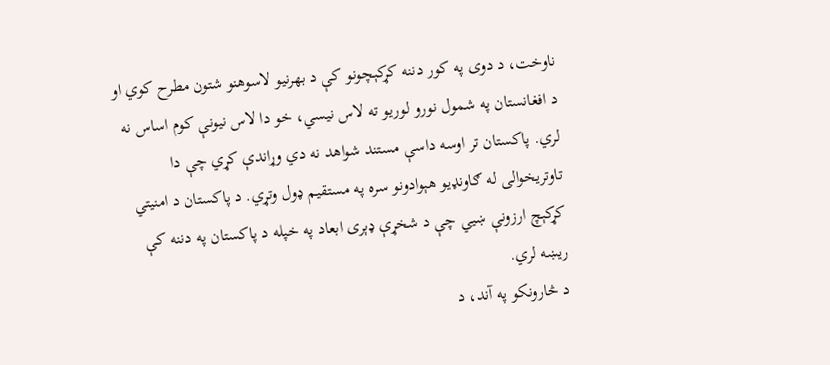ناوخت، د دوی په کور دننه کړکېچونو کې د بهرنيو لاسوهنو شتون مطرح کوي او د افغانستان په شمول نورو لوریو ته لاس نیسي، خو دا لاس نیونې کوم اساس نه لري. پاکستان تر اوسه داسې مستند شواهد نه دي وړاندې کړي چې دا تاوتریخوالی له ګاونډیو هېوادونو سره په مستقیم ډول وتړي. د پاکستان د امنیتي کړکېچ ارزونې ښيي چې د شخړې ډېری ابعاد په خپله د پاکستان په دننه کې ریښه لري.
د څارونکو په آند، د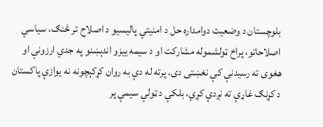بلوچستان د وضعیت دوامداره حل د امنیتي پالیسیو د اصلاح تر څنګ، سیاسي اصلاحاتو، پراخ ټولشموله مشارکت او د سیمه ییزو اندېښنو په جدي ارزونې او هغوی ته رسیدنې کې نغښتی دی. پرته له دې به روان کړکېچونه نه یوازې پاکستان د کړنګ غاړې ته نږدې کړي، بلکې د ټولې سیمې پر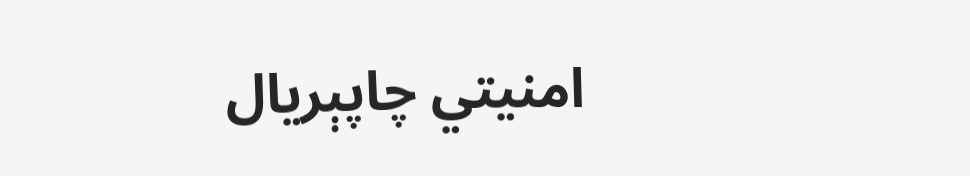امنیتي چاپېریال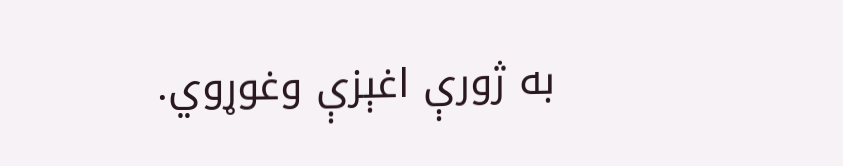به ژورې اغېزې وغوړوي.